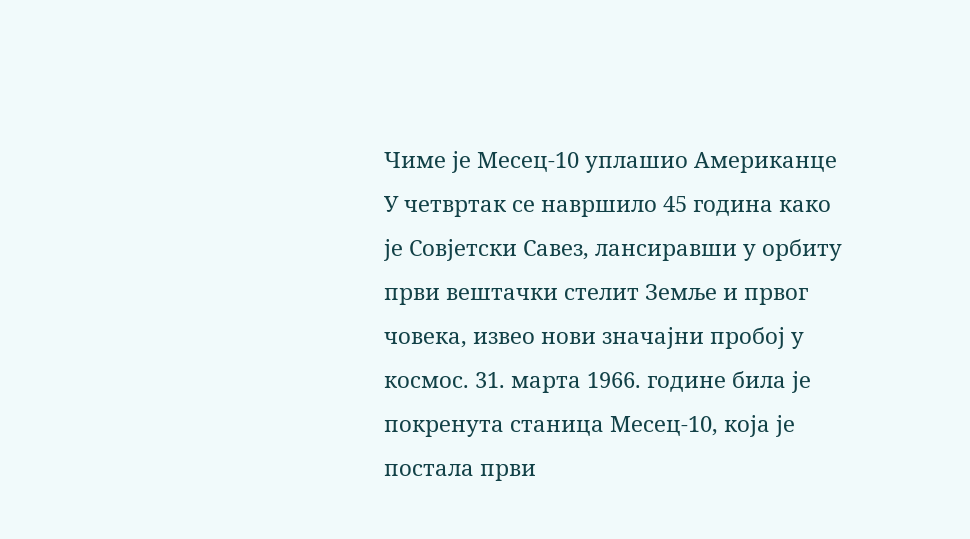Чиме је Месец-10 уплашио Американце
У четвртак се навршило 45 година како је Совјетски Савез, лансиравши у орбиту први вештачки стелит Земље и првог човека, извео нови значајни пробој у космос. 31. марта 1966. године била је покренута станица Месец-10, која је постала први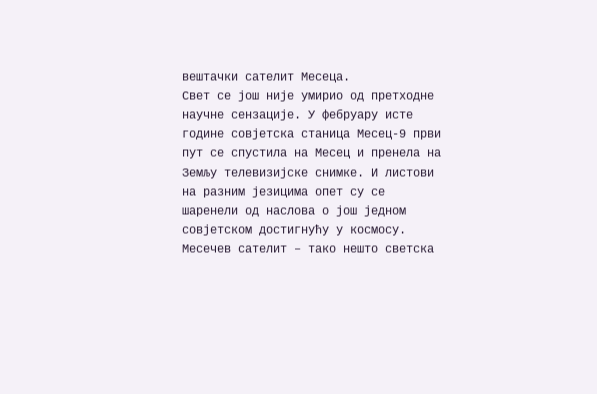вештачки сателит Месеца.
Свет се још није умирио од претходне научне сензације. У фебруару исте године совјетска станица Месец-9 први пут се спустила на Месец и пренела на Земљу телевизијске снимке. И листови на разним језицима опет су се шаренели од наслова о још једном совјетском достигнућу у космосу. Месечев сателит – тако нешто светска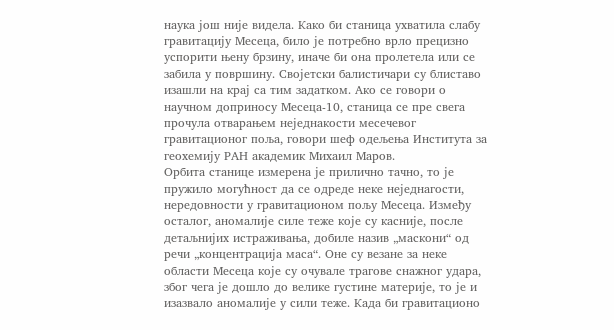наука још није видела. Како би станица ухватила слабу гравитацију Месеца, било је потребно врло прецизно успорити њену брзину, иначе би она пролетела или се забила у површину. Својетски балистичари су блиставо изашли на крај са тим задатком. Ако се говори о научном доприносу Месеца-10, станица се пре свега прочула отварањем неједнакости месечевог гравитационог поља, говори шеф одељења Института за геохемију РАН академик Михаил Маров.
Орбита станице измерена је прилично тачно, то је пружило могућност да се одреде неке неједнагости, нередовности у гравитационом пољу Месеца. Између осталог, аномалије силе теже које су касније, после детаљнијих истраживања, добиле назив „маскони“ од речи „концентрација маса“. Оне су везане за неке области Месеца које су очувале трагове снажног удара, због чега је дошло до велике густине материје, то је и изазвало аномалије у сили теже. Када би гравитационо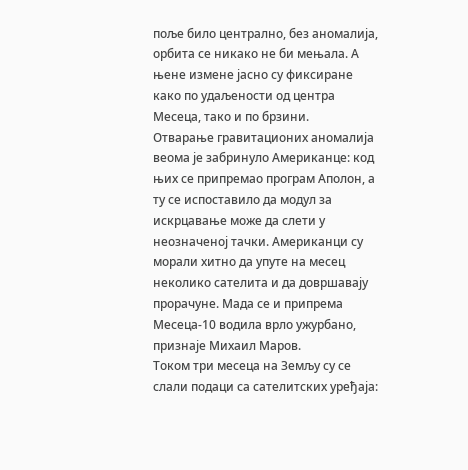поље било централно, без аномалија, орбита се никако не би мењала. А њене измене јасно су фиксиране како по удаљености од центра Месеца, тако и по брзини.
Отварање гравитационих аномалија веома је забринуло Американце: код њих се припремао програм Аполон, а ту се испоставило да модул за искрцавање може да слети у неозначеној тачки. Американци су морали хитно да упуте на месец неколико сателита и да довршавају прорачуне. Мада се и припрема Месеца-10 водила врло ужурбано, признаје Михаил Маров.
Током три месеца на Земљу су се слали подаци са сателитских уређаја: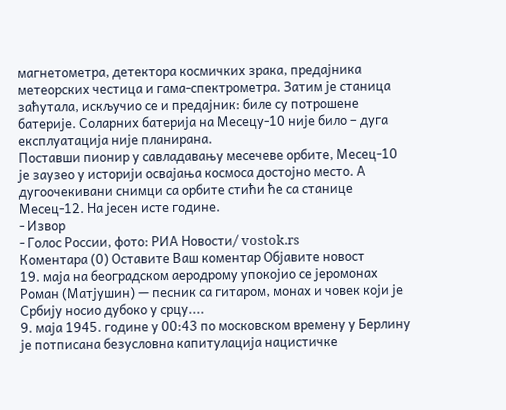магнетометра, детектора космичких зрака, предајника метеорских честица и гама-спектрометра. Затим је станица заћутала, искључио се и предајник: биле су потрошене батерије. Соларних батерија на Месецу-10 није било – дуга експлуатација није планирана.
Поставши пионир у савладавању месечеве орбите, Месец-10 је заузео у историји освајања космоса достојно место. А дугоочекивани снимци са орбите стићи ће са станице Месец-12. На јесен исте године.
- Извор
- Голос России, фото: РИА Новости/ vostok.rs
Коментара (0) Оставите Ваш коментар Објавите новост
19. маја на београдском аеродрому упокојио се јеромонах Роман (Матјушин) — песник са гитаром, монах и човек који је Србију носио дубоко у срцу....
9. маја 1945. године у 00:43 по московском времену у Берлину је потписана безусловна капитулација нацистичке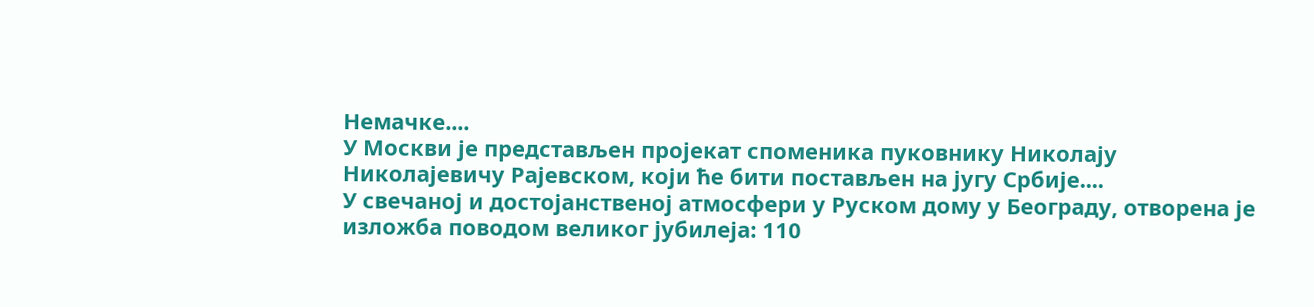Немачке....
У Москви је представљен пројекат споменика пуковнику Николају Николајевичу Рајевском, који ће бити постављен на југу Србије....
У свечаној и достојанственој атмосфери у Руском дому у Београду, отворена је изложба поводом великог јубилеја: 110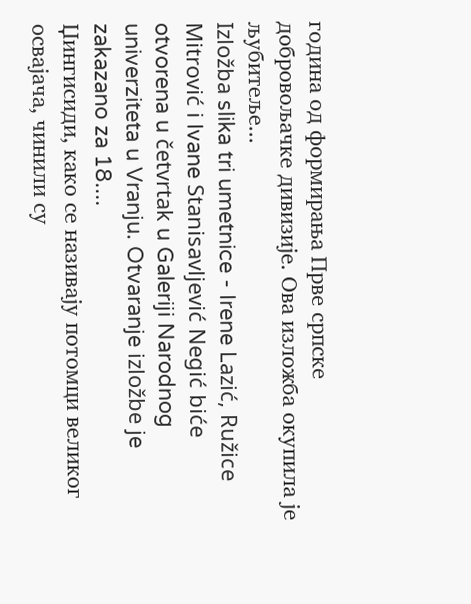година од формирања Прве српске добровољачке дивизије. Ова изложба окупила је љубитеље...
Izložba slika tri umetnice - Irene Lazić, Ružice Mitrović i Ivane Stanisavljević Negić biće otvorena u četvrtak u Galeriji Narodnog univerziteta u Vranju. Otvaranje izložbe je zakazano za 18....
Џингисиди, како се називају потомци великог освајача, чинили су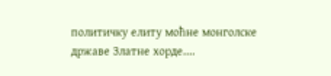политичку елиту моћне монголске државе Златне хорде....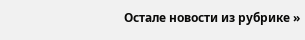Остале новости из рубрике »